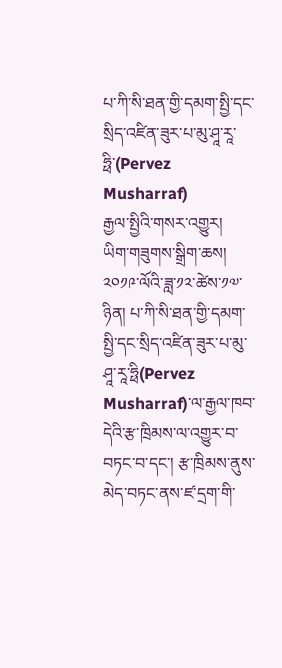པ་ཀི་སི་ཐན་གྱི་དམག་སྤྱི་དང་སྲིད་འཛིན་ཟུར་པ་མུ་ཤཱ་རཱ་ཧྥི་(Pervez Musharraf)
རྒྱལ་སྤྱིའི་གསར་འགྱུར།
ཡིག་གཟུགས་སྒྲིག་ཆས།
༢༠༡༩་ལོའི་ཟླ་༡༢་ཚེས་༡༧་ཉིན། པ་ཀི་སི་ཐན་གྱི་དམག་སྤྱི་དང་སྲིད་འཛིན་ཟུར་པ་མུ་ཤཱ་རཱ་ཧྥི(Pervez Musharraf)་ལ་རྒྱལ་ཁབ་དེའི་རྩ་ཁྲིམས་ལ་འགྱུར་བ་བཏང་བ་དང་། རྩ་ཁྲིམས་ནུས་མེད་བཏང་ནས་ཛ་དྲག་གི་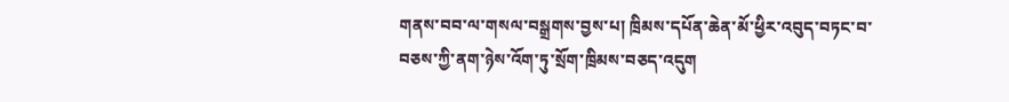གནས་བབ་ལ་གསལ་བསྒྲགས་བྱས་པ། ཁྲིམས་དཔོན་ཆེན་མོ་ཕྱིར་འབུད་བཏང་བ་བཅས་ཀྱི་ནག་ཉེས་འོག་ཏུ་སྲོག་ཁྲིམས་བཅད་འདུག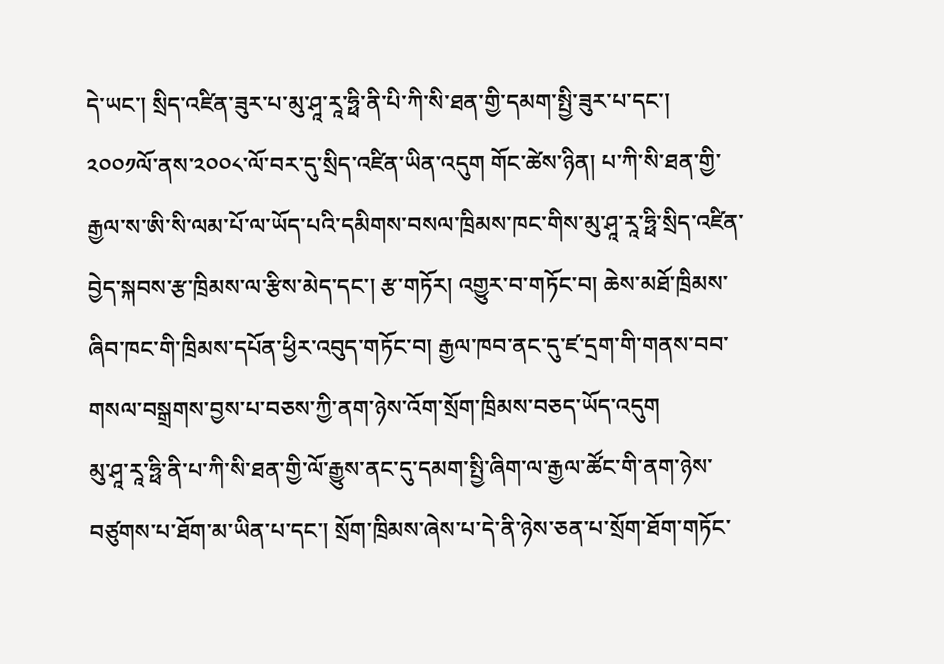དེ་ཡང་། སྲིད་འཛིན་ཟུར་པ་མུ་ཤཱ་རཱ་ཧྥི་ནི་པི་ཀི་སི་ཐན་གྱི་དམག་སྤྱི་ཟུར་པ་དང་། ༢༠༠༡ལོ་ནས་༢༠༠༨་ལོ་བར་དུ་སྲིད་འཛིན་ཡིན་འདུག གོང་ཚེས་ཉིན། པ་ཀི་སི་ཐན་གྱི་རྒྱལ་ས་ཨི་སི་ལམ་པོ་ལ་ཡོད་པའི་དམིགས་བསལ་ཁྲིམས་ཁང་གིས་མུ་ཤཱ་རཱ་ཧྥི་སྲིད་འཛིན་བྱེད་སྐབས་རྩ་ཁྲིམས་ལ་རྩིས་མེད་དང་། རྩ་གཏོར། འགྱུར་བ་གཏོང་བ། ཆེས་མཐོ་ཁྲིམས་ཞིབ་ཁང་གི་ཁྲིམས་དཔོན་ཕྱིར་འབུད་གཏོང་བ། རྒྱལ་ཁབ་ནང་དུ་ཛ་དྲག་གི་གནས་བབ་གསལ་བསྒྲགས་བྱས་པ་བཅས་ཀྱི་ནག་ཉེས་འོག་སྲོག་ཁྲིམས་བཅད་ཡོད་འདུག
མུ་ཤཱ་རཱ་ཧྥི་ནི་པ་ཀི་སི་ཐན་གྱི་ལོ་རྒྱུས་ནང་དུ་དམག་སྤྱི་ཞིག་ལ་རྒྱལ་ཚོང་གི་ནག་ཉེས་བཙུགས་པ་ཐོག་མ་ཡིན་པ་དང་། སྲོག་ཁྲིམས་ཞེས་པ་དེ་ནི་ཉེས་ཅན་པ་སྲོག་ཐོག་གཏོང་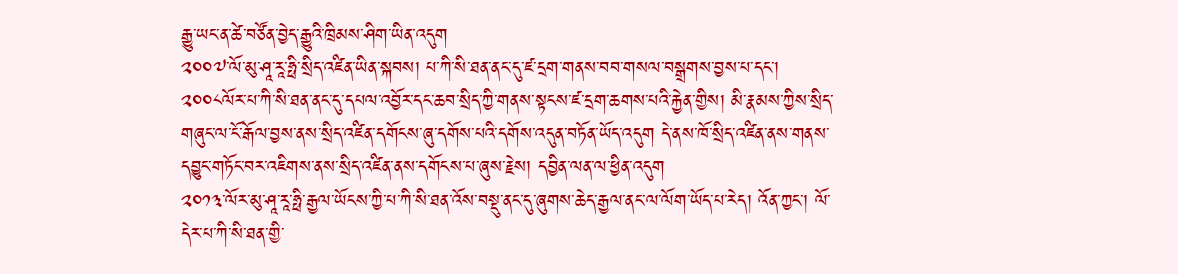རྒྱུ་ཡང་ན་ཚེ་བཙོན་བྱེད་རྒྱུའི་ཁྲིམས་ཤིག་ཡིན་འདུག
༢༠༠༧་ལོ་མུ་ཤཱ་རཱ་ཧྥི་སྲིད་འཛིན་ཡིན་སྐབས། པ་ཀི་སི་ཐན་ནང་དུ་ཛ་དྲག་གནས་བབ་གསལ་བསྒྲགས་བྱས་པ་དང་། ༢༠༠༨ལོར་པ་ཀི་སི་ཐན་ནང་དུ་དཔལ་འབྱོར་དང་ཆབ་སྲིད་ཀྱི་གནས་སྟངས་ཛ་དྲག་ཆགས་པའི་རྐྱེན་གྱིས། མི་རྣམས་ཀྱིས་སྲིད་གཞུང་ལ་ངོ་རྒོལ་བྱས་ནས་སྲིད་འཛིན་དགོངས་ཞུ་དགོས་པའི་དགོས་འདུན་བཏོན་ཡོད་འདུག དེ་ནས་ཁོ་སྲིད་འཛིན་ནས་གནས་དབྱུང་གཏོང་བར་འཇིགས་ནས་སྲིད་འཛིན་ནས་དགོངས་པ་ཞུས་རྗེས། དབྱིན་ལན་ལ་ཕྱིན་འདུག
༢༠༡༣་ལོར་མུ་ཤཱ་རཱ་ཧྥི་རྒྱལ་ཡོངས་ཀྱི་པ་ཀི་སི་ཐན་འོས་བསྡུ་ནང་དུ་ཞུགས་ཆེད་རྒྱལ་ནང་ལ་ལོག་ཡོད་པ་རེད། འོན་ཀྱང་། ལོ་དེར་པ་ཀི་སི་ཐན་གྱི་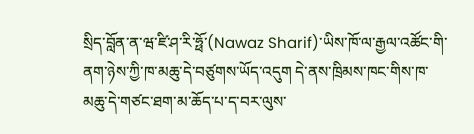སྲིད་བློན་ན་ཝ་ཛི་ཤ་རི་ཧྥོ་(Nawaz Sharif)་ཡིས་ཁོ་ལ་རྒྱལ་འཚོང་གི་ནག་ཉེས་ཀྱི་ཁ་མཆུ་དེ་བཙུགས་ཡོད་འདུག དེ་ནས་ཁྲིམས་ཁང་གིས་ཁ་མཆུ་དེ་གཙང་ཐག་མ་ཆོད་པ་ད་བར་ལུས་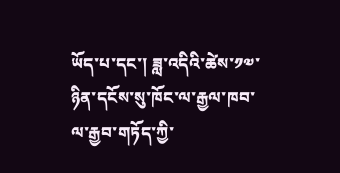ཡོད་པ་དང་། ཟླ་འདིའི་ཚེས་༡༧་ཉིན་དངོས་སུ་ཁོང་ལ་རྒྱལ་ཁབ་ལ་རྒྱབ་གཏོད་ཀྱི་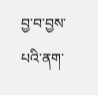བྱ་བ་བྱས་པའི་ནག་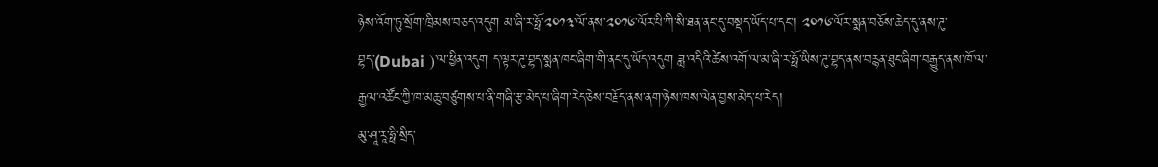ཉེས་འོག་ཏུ་སྲོག་ཁྲིམས་བཅད་འདུག མ་ཞི་ར་ཧྥོ་༢༠༡༣་ལོ་ནས་༢༠༡༦་ལོར་པི་ཀི་སི་ཐན་ནང་དུ་བསྡད་ཡོད་པ་དང་། ༢༠༡༦་ལོར་སྨན་བཅོས་ཆེད་དུ་ནས་ཌུ་བྷད་(Dubai )་ལ་ཕྱིན་འདུག ད་ལྟར་ཌུ་བྷད་སྨན་ཁང་ཞིག་གི་ནང་དུ་ཡོད་འདུག ཟླ་འདིའི་ཚེས་འགོ་ལ་མ་ཞི་ར་ཧྥོ་ཡིས་ཌུ་བྷད་ནས་བརྙན་ཐུང་ཞིག་བརྒྱུད་ནས་ཁོ་ལ་རྒྱལ་འཚོང་ཀྱི་ཁ་མཆུ་བཙུགས་པ་ནི་གཞི་རྩ་མེད་པ་ཞིག་རེད་ཅེས་བརྗོད་ནས་ནག་ཉེས་ཁས་ལེན་བྱས་མེད་པ་རེད།
མུ་ཤཱ་རཱ་ཧྥི་སྲིད་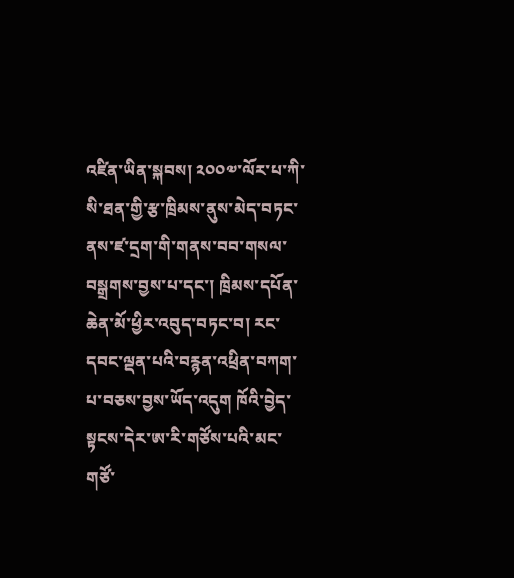འཛིན་ཡིན་སྐབས། ༢༠༠༧་ལོར་པ་ཀི་སི་ཐན་གྱི་རྩ་ཁྲིམས་ནུས་མེད་བཏང་ནས་ཛ་དྲག་གི་གནས་བབ་གསལ་བསྒྲགས་བྱས་པ་དང་། ཁྲིམས་དཔོན་ཆེན་མོ་ཕྱིར་འབུད་བཏང་བ། རང་དབང་ལྡན་པའི་བརྙན་འཕྲིན་བཀག་པ་བཅས་བྱས་ཡོད་འདུག ཁོའི་བྱེད་སྟངས་དེར་ཨ་རི་གཙོས་པའི་མང་གཙོ་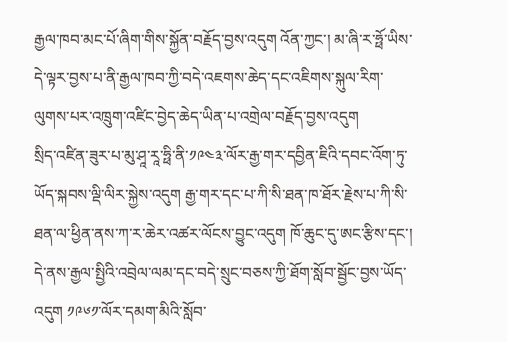རྒྱལ་ཁབ་མང་པོ་ཞིག་གིས་སྐྱོན་བརྗོད་བྱས་འདུག འོན་ཀྱང་། མ་ཞི་ར་ཧྥོ་ཡིས་དེ་ལྟར་བྱས་པ་ནི་རྒྱལ་ཁབ་ཀྱི་བདེ་འཇགས་ཆེད་དང་འཇིགས་སྐུལ་རིག་ལུགས་པར་འཁྲུག་འཛིང་བྱེད་ཆེད་ཡིན་པ་འགྲེལ་བརྗོད་བྱས་འདུག
སྲིད་འཛིན་ཟུར་པ་མུ་ཤཱ་རཱ་ཧྥི་ནི་༡༩༤༣་ལོར་རྒྱ་གར་དབྱིན་ཇིའི་དབང་འོག་ཏུ་ཡོད་སྐབས་ལྡི་ལིར་སྐྱེས་འདུག རྒྱ་གར་དང་པ་ཀི་སི་ཐན་ཁ་ཐོར་རྗེས་པ་ཀི་སི་ཐན་ལ་ཕྱིན་ནས་ཀ་ར་ཆེར་འཚར་ལོངས་བྱུང་འདུག ཁོ་ཆུང་དུ་ཨང་རྩིས་དང་། དེ་ནས་རྒྱལ་སྤྱིའི་འབྲེལ་ལམ་དང་བདེ་སྲུང་བཅས་ཀྱི་ཐོག་སློབ་སྦྱོང་བྱས་ཡོད་འདུག ༡༩༦༡་ལོར་དམག་མིའི་སློབ་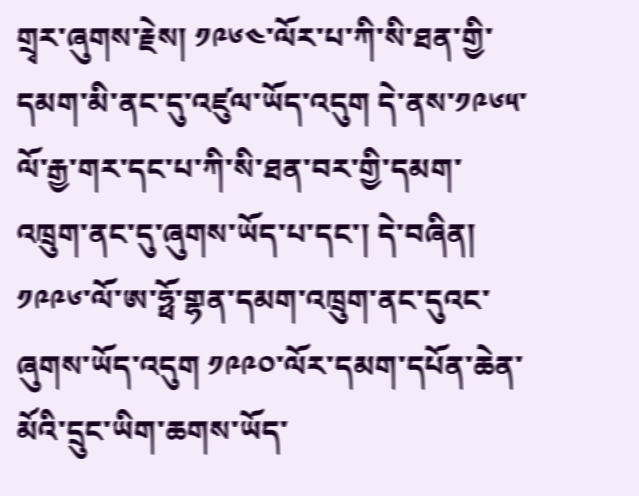གྲྭར་ཞུགས་རྗེས། ༡༩༦༤་ལོར་པ་ཀི་སི་ཐན་གྱི་དམག་མི་ནང་དུ་འཛུལ་ཡོད་འདུག དེ་ནས་༡༩༦༥་ལོ་རྒྱ་གར་དང་པ་ཀི་སི་ཐན་བར་གྱི་དམག་འཁྲུག་ནང་དུ་ཞུགས་ཡོད་པ་དང་། དེ་བཞིན། ༡༩༩༦་ལོ་ཨ་ཧྥོ་གྷན་དམག་འཁྲུག་ནང་དུའང་ཞུགས་ཡོད་འདུག ༡༩༩༠་ལོར་དམག་དཔོན་ཆེན་མོའི་དྲུང་ཡིག་ཆགས་ཡོད་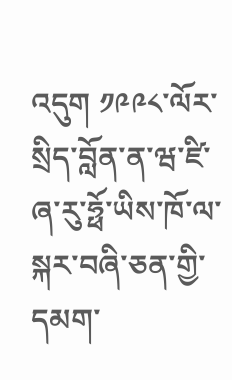འདུག ༡༩༩༨་ལོར་སྲིད་བློན་ན་ཝ་ཛི་ཞ་རུ་ཧྥོ་ཡིས་ཁོ་ལ་སྐར་བཞི་ཅན་གྱི་དམག་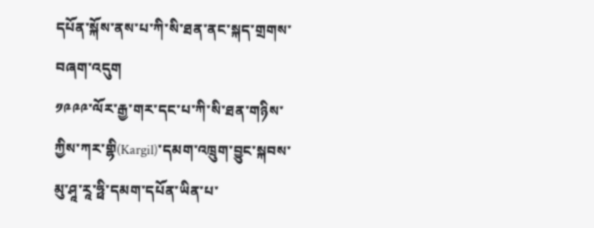དཔོན་སྐོས་ནས་པ་ཀི་སི་ཐན་ནང་སྐད་གྲགས་བཞག་འདུག
༡༩༩༩་ལོར་རྒྱ་གར་དང་པ་ཀི་སི་ཐན་གཉིས་ཀྱིས་ཀར་གྷི(Kargil)་དམག་འཁྲུག་བྱུང་སྐབས་མུ་ཤཱ་རཱ་ཧྥི་དམག་དཔོན་ཡིན་པ་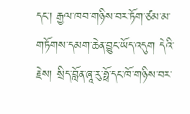དང་། རྒྱལ་ཁབ་གཉིས་བར་ཏོག་ཙམ་མ་གཏོགས་དམག་ཆེན་བྱུང་ཡོད་འདུག དེའི་རྗེས། སྲིད་བློན་ཞཱ་རུ་ཧྥོ་དང་ཁོ་གཉིས་བར་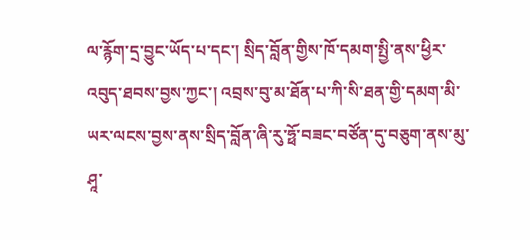ལ་རྙོག་དྲ་བྱུང་ཡོད་པ་དང་། སྲིད་བློན་གྱིས་ཁོ་དམག་སྤྱི་ནས་ཕྱིར་འབུད་ཐབས་བྱས་ཀྱང་། འབྲས་བུ་མ་ཐོན་པ་ཀི་སི་ཐན་གྱི་དམག་མི་ཡར་ལངས་བྱས་ནས་སྲིད་བློན་ཞི་རུ་ཧྥོ་བཟང་བཙོན་དུ་བཅུག་ནས་མུ་ཤཱ་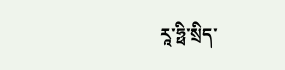རཱ་ཧྥི་སྲིད་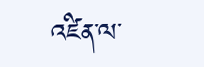འཛིན་ལ་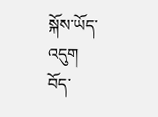སྐོས་ཡོད་འདུག
བོད་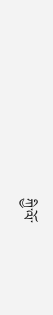ཀྱི་ལོ་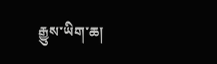རྒྱུས་ཡིག་ཆ།